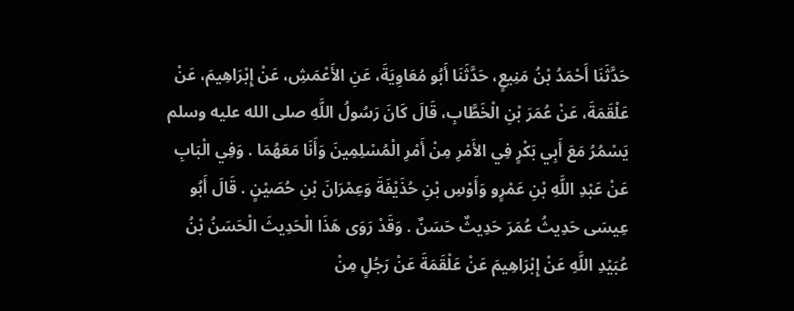حَدَّثَنَا أَحْمَدُ بْنُ مَنِيعٍ، حَدَّثَنَا أَبُو مُعَاوِيَةَ، عَنِ الأَعْمَشِ، عَنْ إِبْرَاهِيمَ، عَنْ عَلْقَمَةَ، عَنْ عُمَرَ بْنِ الْخَطَّابِ، قَالَ كَانَ رَسُولُ اللَّهِ صلى الله عليه وسلم يَسْمُرُ مَعَ أَبِي بَكْرٍ فِي الأَمْرِ مِنْ أَمْرِ الْمُسْلِمِينَ وَأَنَا مَعَهُمَا . وَفِي الْبَابِ عَنْ عَبْدِ اللَّهِ بْنِ عَمْرٍو وَأَوْسِ بْنِ حُذَيْفَةَ وَعِمْرَانَ بْنِ حُصَيْنٍ . قَالَ أَبُو عِيسَى حَدِيثُ عُمَرَ حَدِيثٌ حَسَنٌ . وَقَدْ رَوَى هَذَا الْحَدِيثَ الْحَسَنُ بْنُ عُبَيْدِ اللَّهِ عَنْ إِبْرَاهِيمَ عَنْ عَلْقَمَةَ عَنْ رَجُلٍ مِنْ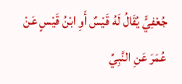جُعْفِيٍّ يُقَالُ لَهُ قَيْسٌ أَوِ ابْنُ قَيْسٍ عَنْ عُمَرَ عَنِ النَّبِيِّ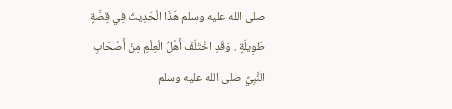صلى الله عليه وسلم هَذَا الْحَدِيثَ فِي قِصَّةٍ طَوِيلَةٍ . وَقَدِ اخْتَلَفَ أَهْلُ الْعِلْمِ مِنْ أَصْحَابِ النَّبِيِّ صلى الله عليه وسلم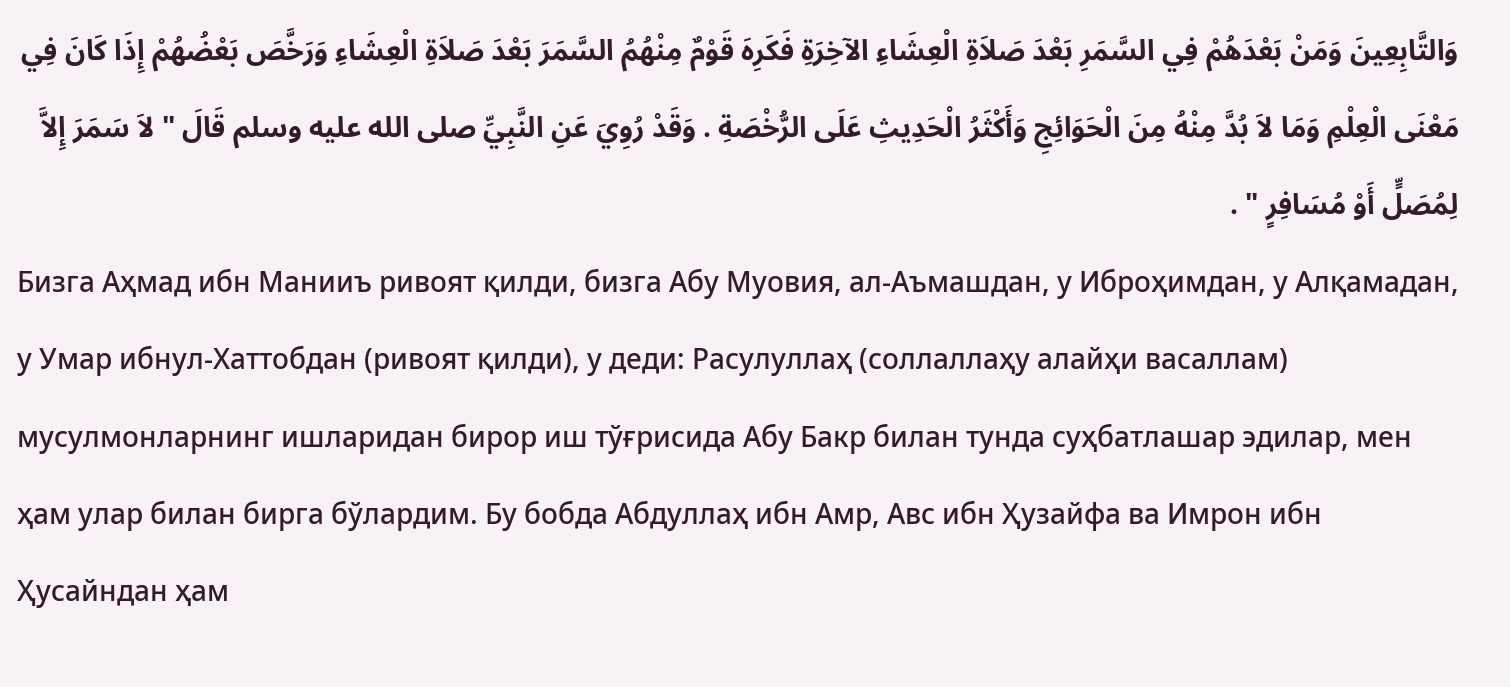وَالتَّابِعِينَ وَمَنْ بَعْدَهُمْ فِي السَّمَرِ بَعْدَ صَلاَةِ الْعِشَاءِ الآخِرَةِ فَكَرِهَ قَوْمٌ مِنْهُمُ السَّمَرَ بَعْدَ صَلاَةِ الْعِشَاءِ وَرَخَّصَ بَعْضُهُمْ إِذَا كَانَ فِي مَعْنَى الْعِلْمِ وَمَا لاَ بُدَّ مِنْهُ مِنَ الْحَوَائِجِ وَأَكْثَرُ الْحَدِيثِ عَلَى الرُّخْصَةِ . وَقَدْ رُوِيَ عَنِ النَّبِيِّ صلى الله عليه وسلم قَالَ " لاَ سَمَرَ إِلاَّ لِمُصَلٍّ أَوْ مُسَافِرٍ " .
Бизга Аҳмад ибн Манииъ ривоят қилди, бизга Абу Муовия, ал-Аъмашдан, у Иброҳимдан, у Алқамадан, у Умар ибнул-Хаттобдан (ривоят қилди), у деди: Расулуллаҳ (соллаллаҳу алайҳи васаллам) мусулмонларнинг ишларидан бирор иш тўғрисида Абу Бакр билан тунда суҳбатлашар эдилар, мен ҳам улар билан бирга бўлардим. Бу бобда Абдуллаҳ ибн Амр, Авс ибн Ҳузайфа ва Имрон ибн Ҳусайндан ҳам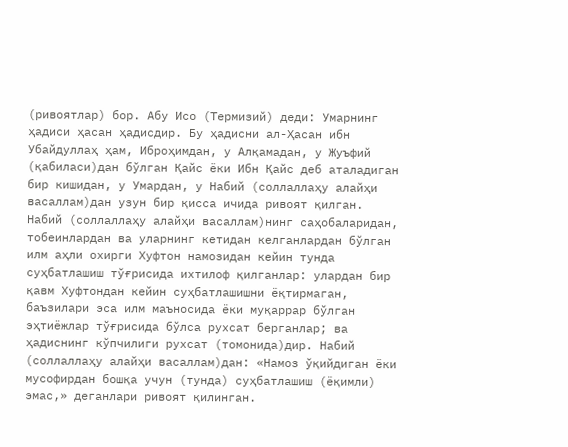(ривоятлар) бор. Абу Исо (Термизий) деди: Умарнинг ҳадиси ҳасан ҳадисдир. Бу ҳадисни ал-Ҳасан ибн Убайдуллаҳ ҳам, Иброҳимдан, у Алқамадан, у Жуъфий (қабиласи)дан бўлган Қайс ёки Ибн Қайс деб аталадиган бир кишидан, у Умардан, у Набий (соллаллаҳу алайҳи васаллам)дан узун бир қисса ичида ривоят қилган. Набий (соллаллаҳу алайҳи васаллам)нинг саҳобаларидан, тобеинлардан ва уларнинг кетидан келганлардан бўлган илм аҳли охирги Хуфтон намозидан кейин тунда суҳбатлашиш тўғрисида ихтилоф қилганлар: улардан бир қавм Хуфтондан кейин суҳбатлашишни ёқтирмаган, баъзилари эса илм маъносида ёки муқаррар бўлган эҳтиёжлар тўғрисида бўлса рухсат берганлар; ва ҳадиснинг кўпчилиги рухсат (томонида)дир. Набий (соллаллаҳу алайҳи васаллам)дан: «Намоз ўқийдиган ёки мусофирдан бошқа учун (тунда) суҳбатлашиш (ёқимли) эмас,» деганлари ривоят қилинган.